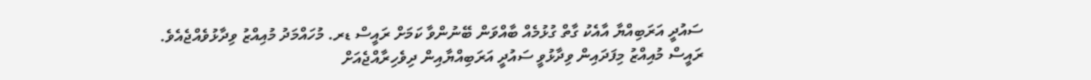ސައުދީ އަރަބިއްޔާ އާއެކު ގާތް ގުޅުމެއް ބާއްވަން ބޭނުންވާ ކަމަށް ރައީސް ޑރ. މުހައްމަދު މުއިއްޒު ވިދާޅުވެއްޖެއެވެ.
ރައީސް މުއިއްޒު މިފަދައިން ވިދާޅުވީ ސައުދީ އަރަބިއްޔާއިން ދިވެހިރާއްޖެއަށް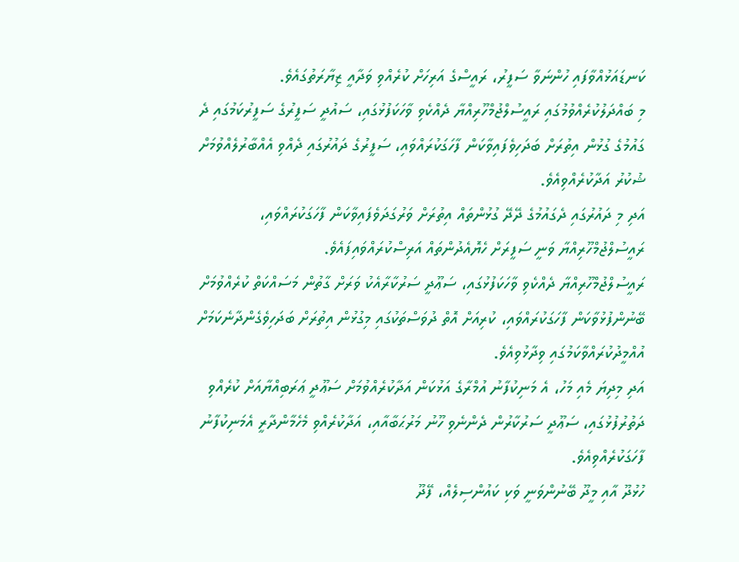ކަނޑައަޅުއްވާފައި ހުންނަވާ ސަފީރު، ރައީސްގެ އަރިހަށް ކުރެއްވި ވަދާއީ ޒިޔާރަތުގައެވެ.
މި ބައްދަލުކުރެއްވުމުގައި ރައީސުލްޖުމްހޫރިއްޔާ ދެއްކެވި ވާހަކަފުޅުގައި، ސައުދީ ސަފީރުގެ ސަފީރުކަމުގައި ދެ ގައުމުގެ ގުޅުން އިތުރަށް ބަދަހިވެފައިވާކަން ފާހަގަކުރައްވައި، ސަފީރުގެ ދައުރުގައި ދެއްވި އެއްބާރުލެއްވުމަށް ޝުކުރު އަދާކުރެއްވިއެވެ.
އަދި މި ދައުރުގައި ދެގައުމުގެ ދޭދޭ ގުޅުންތައް އިތުރަށް ވަރުގަދަވެފައިވާކަން ފާހަގަކުރައްވައި، ރައީސުލްޖުމްހޫރިއްޔާ ވަނީ ސަފީރަށް ހެޔޮއެދުންތައް އަރިސްކުރައްވައިފައެވެ.
ރައީސުލްޖުމްހޫރިއްޔާ ދެއްކެވި ވާހަކަފުޅުގައި، ސަޢޫދީ ސަރުކާރާއެކު ވަރަށް ގާތުން މަސައްކަތް ކުރެއްވުމަށް ބޭނުންފުޅުވާކަން ފާހަގަކުރައްވައި، ކުރިއަށް އޮތް ދުވަސްތަކުގައި މިގުޅުން އިތުރަށް ބަދަހިވެގެންދާނެކަމަށް އުއްމީދުކުރައްވާކަމުގައި ވިދާޅުވިއެވެ.
އަދި މިދިޔަ މެއި މަހު، އެ މަނިކުފާނު އުމްރާގެ އަޅުކަން އަދާކުރެއްވުމަށް ސަޢޫދީ ޢަރަބިއްޔާއަށް ކުރެއްވި ދަތުރުފުޅުގައި، ސަޢޫދީ ސަރުކާރުން ދެންނެވި ހޫނު މަރުޙަބާއާއި، އަދާކުރެއްވި މެހެމާންދާރީ އެމަނިކުފާނު ފާހަގަކުރެއްވިއެވެ.
ހުޅުދޫ އާއި މީދޫ ބޭނުންވަނީ ވަކި ކައުންސިލެއް، ފޭދޫ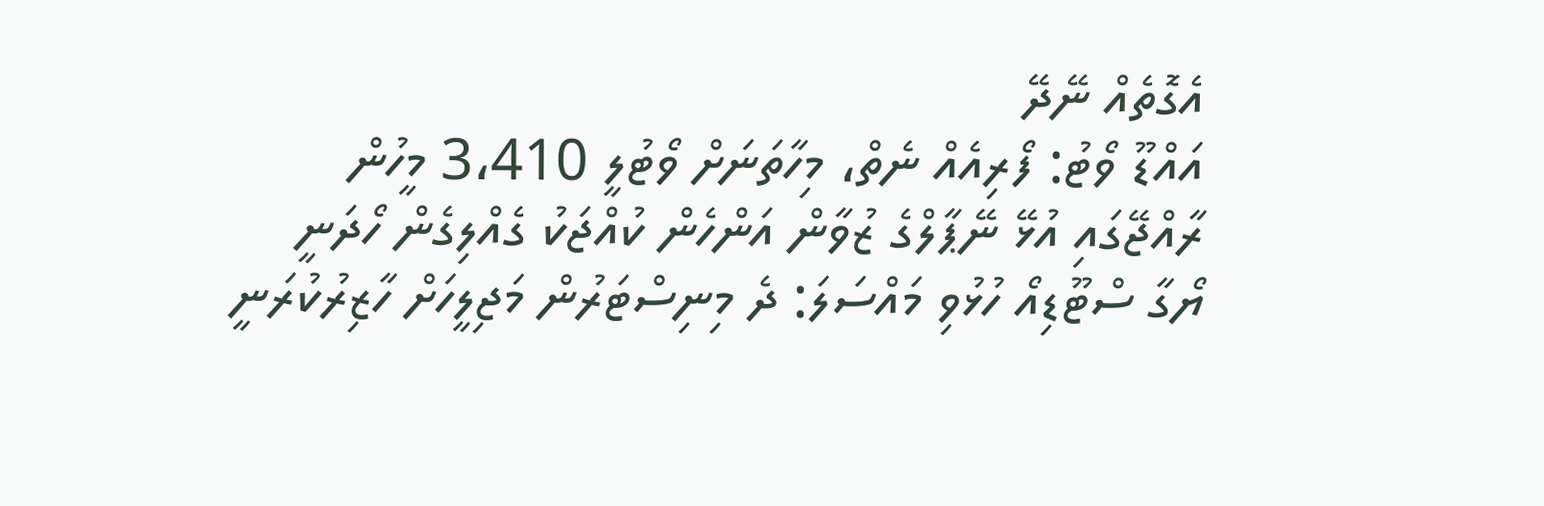އެގޮތެއް ނޭދޭ
އައްޑޫ ވޯޓު: ފޯރިއެއް ނެތް، މިހާތަނަށް ވޯޓުލީ 3،410 މީހުން
ރާއްޖޭގައި އުޅޭ ނޭޕާލްގެ ޒުވާން އަންހެން ކުއްޖަކު ގެއްލިގެން ހޯދަނީ
ޔޯގާ ސްޓޫޑިއޯ ހުޅުވި މައްސަލަ: ދެ މިނިސްޓަރުން މަޖިލީހަށް ހާޒިރުކުރަނީ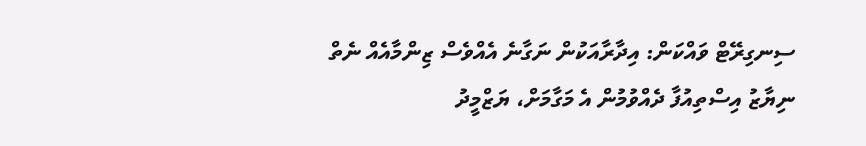ސިނގިރޭޓް ވައްކަން: އިދާރާއަކުން ނަގާނެ އެއްވެސް ޒިންމާއެއް ނެތް
ނިޔާޒު އިސްތިއުފާ ދެއްވުމުން އެ މަގާމަށް، ޔަޒްމީދު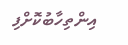އިންތިހާބުކޮށްފި